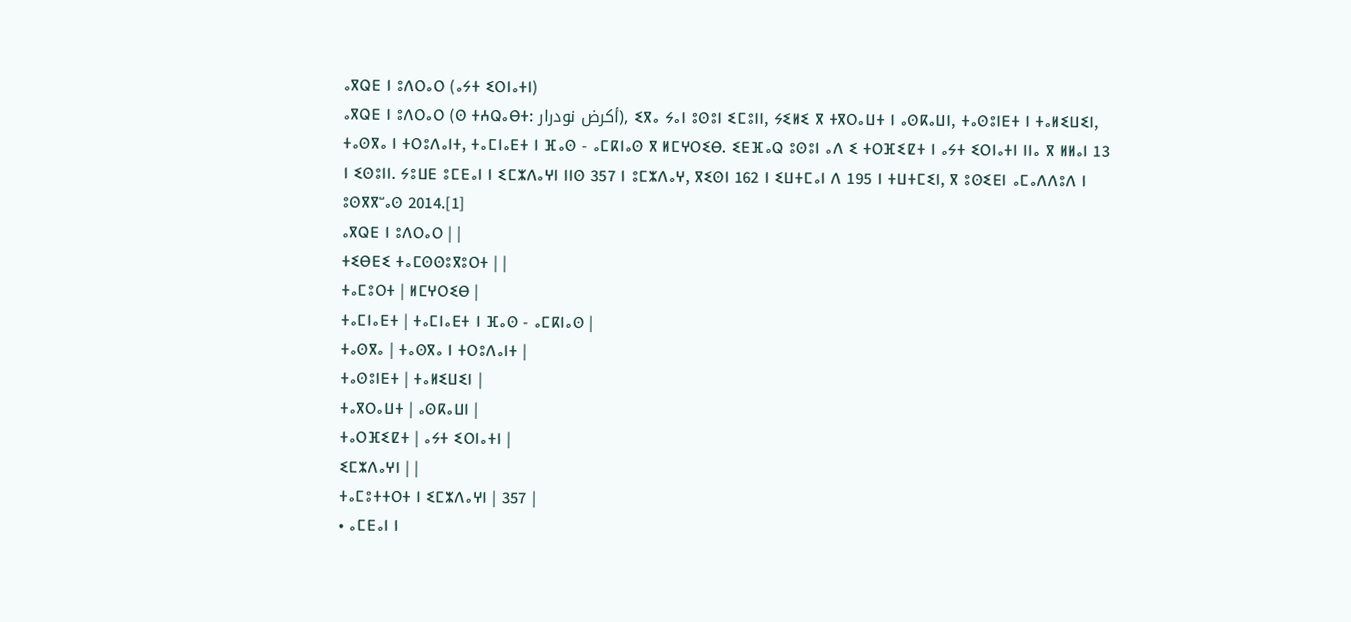ⴰⴳⵕⴹ ⵏ ⵓⴷⵔⴰⵔ (ⴰⵢⵜ ⵉⵔⵏⴰⵜⵏ)
ⴰⴳⵕⴹ ⵏ ⵓⴷⵔⴰⵔ (ⵙ ⵜⵄⵕⴰⴱⵜ: أكرض نودرار), ⵉⴳⴰ ⵢⴰⵏ ⵓⵙⵓⵏ ⵉⵎⵓⵏⵏ, ⵢⵉⵍⵉ ⴳ ⵜⴳⵔⴰⵡⵜ ⵏ ⴰⵙⴽⴰⵡⵏ, ⵜⴰⵙⵓⵏⴹⵜ ⵏ ⵜⴰⵍⵉⵡⵉⵏ, ⵜⴰⵙⴳⴰ ⵏ ⵜⵔⵓⴷⴰⵏⵜ, ⵜⴰⵎⵏⴰⴹⵜ ⵏ ⴼⴰⵙ - ⴰⵎⴽⵏⴰⵙ ⴳ ⵍⵎⵖⵔⵉⴱ. ⵉⴹⴼⴰⵕ ⵓⵙⵓⵏ ⴰⴷ ⵉ ⵜⵔⴼⵉⵇⵜ ⵏ ⴰⵢⵜ ⵉⵔⵏⴰⵜⵏ ⵏⵏⴰ ⴳ ⵍⵍⴰⵏ 13 ⵏ ⵉⵙⵓⵏⵏ. ⵢⵓⵡⴹ ⵓⵎⴹⴰⵏ ⵏ ⵉⵎⵣⴷⴰⵖⵏ ⵏⵏⵙ 357 ⵏ ⵓⵎⵣⴷⴰⵖ, ⴳⵉⵙⵏ 162 ⵏ ⵉⵡⵜⵎⴰⵏ ⴷ 195 ⵏ ⵜⵡⵜⵎⵉⵏ, ⴳ ⵓⵙⵉⴹⵏ ⴰⵎⴰⴷⴷⵓⴷ ⵏ ⵓⵙⴳⴳⵯⴰⵙ 2014.[1]
ⴰⴳⵕⴹ ⵏ ⵓⴷⵔⴰⵔ | |
ⵜⵉⴱⴹⵉ ⵜⴰⵎⵙⵙⵓⴳⵓⵔⵜ | |
ⵜⴰⵎⵓⵔⵜ | ⵍⵎⵖⵔⵉⴱ |
ⵜⴰⵎⵏⴰⴹⵜ | ⵜⴰⵎⵏⴰⴹⵜ ⵏ ⴼⴰⵙ - ⴰⵎⴽⵏⴰⵙ |
ⵜⴰⵙⴳⴰ | ⵜⴰⵙⴳⴰ ⵏ ⵜⵔⵓⴷⴰⵏⵜ |
ⵜⴰⵙⵓⵏⴹⵜ | ⵜⴰⵍⵉⵡⵉⵏ |
ⵜⴰⴳⵔⴰⵡⵜ | ⴰⵙⴽⴰⵡⵏ |
ⵜⴰⵔⴼⵉⵇⵜ | ⴰⵢⵜ ⵉⵔⵏⴰⵜⵏ |
ⵉⵎⵣⴷⴰⵖⵏ | |
ⵜⴰⵎⵓⵜⵜⵔⵜ ⵏ ⵉⵎⵣⴷⴰⵖⵏ | 357 |
• ⴰⵎⴹⴰⵏ ⵏ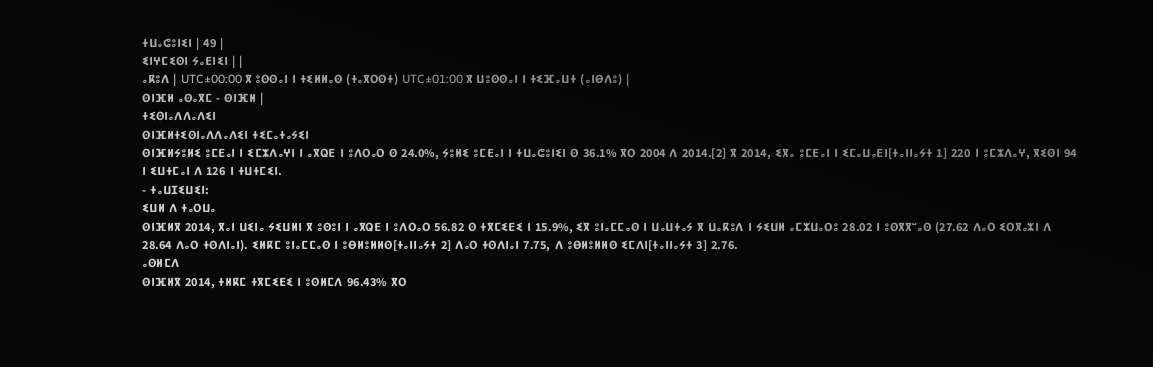ⵜⵡⴰⵛⵓⵏⵉⵏ | 49 |
ⵉⵏⵖⵎⵉⵙⵏ ⵢⴰⴹⵏⵉⵏ | |
ⴰⴽⵓⴷ | UTC±00:00 ⴳ ⵓⵙⵙⴰⵏ ⵏ ⵜⵉⵍⵍⴰⵙ (ⵜⴰⴳⵔⵙⵜ) UTC±01:00 ⴳ ⵡⵓⵙⵙⴰⵏ ⵏ ⵜⵉⴼⴰⵡⵜ (ⴰⵏⴱⴷⵓ) |
ⵙⵏⴼⵍ ⴰⵙⴰⴳⵎ - ⵙⵏⴼⵍ |
ⵜⵉⵙⵏⴰⴷⴷⴰⴷⵉⵏ
ⵙⵏⴼⵍⵜⵉⵙⵏⴰⴷⴷⴰⴷⵉⵏ ⵜⵉⵎⴰⵜⴰⵢⵉⵏ
ⵙⵏⴼⵍⵢⵓⵍⵉ ⵓⵎⴹⴰⵏ ⵏ ⵉⵎⵣⴷⴰⵖⵏ ⵏ ⴰⴳⵕⴹ ⵏ ⵓⴷⵔⴰⵔ ⵙ 24.0%, ⵢⵓⵍⵉ ⵓⵎⴹⴰⵏ ⵏ ⵜⵡⴰⵛⵓⵏⵉⵏ ⵙ 36.1% ⴳⵔ 2004 ⴷ 2014.[2] ⴳ 2014, ⵉⴳⴰ ⵓⵎⴹⴰⵏ ⵏ ⵉⵎⴰⵡⴰⴹⵏ[ⵜⴰⵏⵏⴰⵢⵜ 1] 220 ⵏ ⵓⵎⵣⴷⴰⵖ, ⴳⵉⵙⵏ 94 ⵏ ⵉⵡⵜⵎⴰⵏ ⴷ 126 ⵏ ⵜⵡⵜⵎⵉⵏ.
- ⵜⴰⵡⵊⵉⵡⵉⵏ:
ⵉⵡⵍ ⴷ ⵜⴰⵔⵡⴰ
ⵙⵏⴼⵍⴳ 2014, ⴳⴰⵏ ⵡⵉⵏⴰ ⵢⵉⵡⵍⵏ ⴳ ⵓⵙⵓⵏ ⵏ ⴰⴳⵕⴹ ⵏ ⵓⴷⵔⴰⵔ 56.82 ⵙ ⵜⴳⵎⵉⴹⵉ ⵏ 15.9%, ⵉⴳ ⵓⵏⴰⵎⵎⴰⵙ ⵏ ⵡⴰⵡⵜⴰⵢ ⴳ ⵡⴰⴽⵓⴷ ⵏ ⵢⵉⵡⵍ ⴰⵎⵣⵡⴰⵔⵓ 28.02 ⵏ ⵓⵙⴳⴳⵯⴰⵙ (27.62 ⴷⴰⵔ ⵉⵔⴳⴰⵣⵏ ⴷ 28.64 ⴷⴰⵔ ⵜⵙⴷⵏⴰⵏ). ⵉⵍⴽⵎ ⵓⵏⴰⵎⵎⴰⵙ ⵏ ⵓⴱⵍⵓⵍⵍⵙ[ⵜⴰⵏⵏⴰⵢⵜ 2] ⴷⴰⵔ ⵜⵙⴷⵏⴰⵏ 7.75, ⴷ ⵓⴱⵍⵓⵍⵍⵙ ⵉⵎⴷⵏ[ⵜⴰⵏⵏⴰⵢⵜ 3] 2.76.
ⴰⵙⵍⵎⴷ
ⵙⵏⴼⵍⴳ 2014, ⵜⵍⴽⵎ ⵜⴳⵎⵉⴹⵉ ⵏ ⵓⵙⵍⵎⴷ 96.43% ⴳⵔ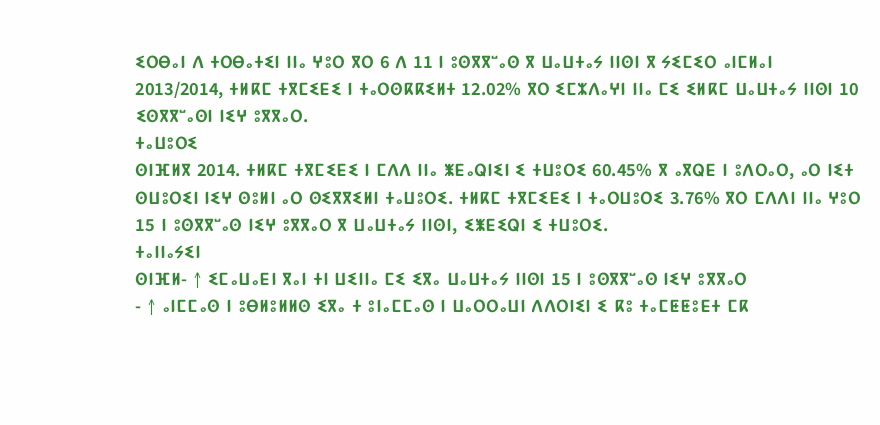ⵉⵔⴱⴰⵏ ⴷ ⵜⵔⴱⴰⵜⵉⵏ ⵏⵏⴰ ⵖⵓⵔ ⴳⵔ 6 ⴷ 11 ⵏ ⵓⵙⴳⴳⵯⴰⵙ ⴳ ⵡⴰⵡⵜⴰⵢ ⵏⵏⵙⵏ ⴳ ⵢⵉⵎⵉⵔ ⴰⵏⵎⵍⴰⵏ 2013/2014, ⵜⵍⴽⵎ ⵜⴳⵎⵉⴹⵉ ⵏ ⵜⴰⵔⵙⴽⴽⵉⵍⵜ 12.02% ⴳⵔ ⵉⵎⵣⴷⴰⵖⵏ ⵏⵏⴰ ⵎⵉ ⵉⵍⴽⵎ ⵡⴰⵡⵜⴰⵢ ⵏⵏⵙⵏ 10 ⵉⵙⴳⴳⵯⴰⵙⵏ ⵏⵉⵖ ⵓⴳⴳⴰⵔ.
ⵜⴰⵡⵓⵔⵉ
ⵙⵏⴼⵍⴳ 2014. ⵜⵍⴽⵎ ⵜⴳⵎⵉⴹⵉ ⵏ ⵎⴷⴷ ⵏⵏⴰ ⵥⴹⴰⵕⵏⵉⵏ ⵉ ⵜⵡⵓⵔⵉ 60.45% ⴳ ⴰⴳⵕⴹ ⵏ ⵓⴷⵔⴰⵔ, ⴰⵔ ⵏⵉⵜ ⵙⵡⵓⵔⵉⵏ ⵏⵉⵖ ⵙⵓⵍⵏ ⴰⵔ ⵙⵉⴳⴳⵉⵍⵏ ⵜⴰⵡⵓⵔⵉ. ⵜⵍⴽⵎ ⵜⴳⵎⵉⴹⵉ ⵏ ⵜⴰⵔⵡⵓⵔⵉ 3.76% ⴳⵔ ⵎⴷⴷⵏ ⵏⵏⴰ ⵖⵓⵔ 15 ⵏ ⵓⵙⴳⴳⵯⴰⵙ ⵏⵉⵖ ⵓⴳⴳⴰⵔ ⴳ ⵡⴰⵡⵜⴰⵢ ⵏⵏⵙⵏ, ⵉⵥⴹⵉⵕⵏ ⵉ ⵜⵡⵓⵔⵉ.
ⵜⴰⵏⵏⴰⵢⵉⵏ
ⵙⵏⴼⵍ- ↑ ⵉⵎⴰⵡⴰⴹⵏ ⴳⴰⵏ ⵜⵏ ⵡⵉⵏⵏⴰ ⵎⵉ ⵉⴳⴰ ⵡⴰⵡⵜⴰⵢ ⵏⵏⵙⵏ 15 ⵏ ⵓⵙⴳⴳⵯⴰⵙ ⵏⵉⵖ ⵓⴳⴳⴰⵔ
- ↑ ⴰⵏⵎⵎⴰⵙ ⵏ ⵓⴱⵍⵓⵍⵍⵙ ⵉⴳⴰ ⵜ ⵓⵏⴰⵎⵎⴰⵙ ⵏ ⵡⴰⵔⵔⴰⵡⵏ ⴷⴷⵔⵏⵉⵏ ⵉ ⴽⵓ ⵜⴰⵎⵟⵟⵓⴹⵜ ⵎⴽ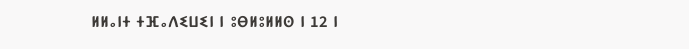ⵍⵍⴰⵏⵜ ⵜⴼⴰⴷⵉⵡⵉⵏ ⵏ ⵓⴱⵍⵓⵍⵍⵙ ⵏ 12 ⵏ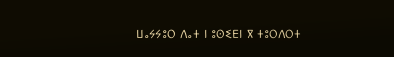ⵡⴰⵢⵢⵓⵔ ⴷⴰⵜ ⵏ ⵓⵙⵉⴹⵏ ⴳ ⵜⵓⵔⴷⵔⵜ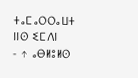ⵜⴰⵎⴰⵔⵔⴰⵡⵜ ⵏⵏⵙ ⵉⵎⴷⵏ
- ↑ ⴰⴱⵍⵓⵍⵙ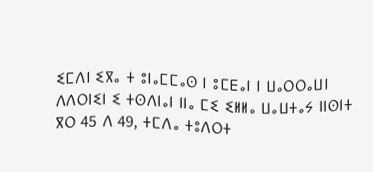ⵉⵎⴷⵏ ⵉⴳⴰ ⵜ ⵓⵏⴰⵎⵎⴰⵙ ⵏ ⵓⵎⴹⴰⵏ ⵏ ⵡⴰⵔⵔⴰⵡⵏ ⴷⴷⵔⵏⵉⵏ ⵉ ⵜⵙⴷⵏⴰⵏ ⵏⵏⴰ ⵎⵉ ⵉⵍⵍⴰ ⵡⴰⵡⵜⴰⵢ ⵏⵏⵙⵏⵜ ⴳⵔ 45 ⴷ 49, ⵜⵎⴷⴰ ⵜⵓⴷⵔⵜ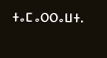ⵜⴰⵎⴰⵔⵔⴰⵡⵜ.